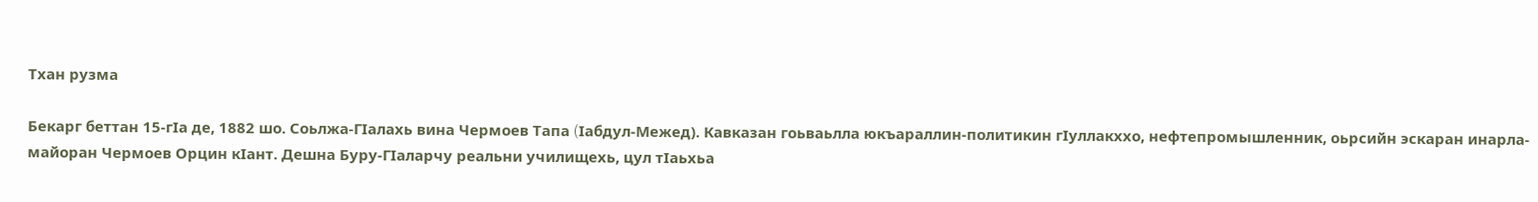Тхан рузма

Бекарг беттан 15-гIа де, 1882 шо. Соьлжа-ГIалахь вина Чермоев Тапа (Iабдул-Межед). Кавказан гоьваьлла юкъараллин-политикин гIуллакххо, нефтепромышленник, оьрсийн эскаран инарла-майоран Чермоев Орцин кIант. Дешна Буру-ГIаларчу реальни училищехь, цул тIаьхьа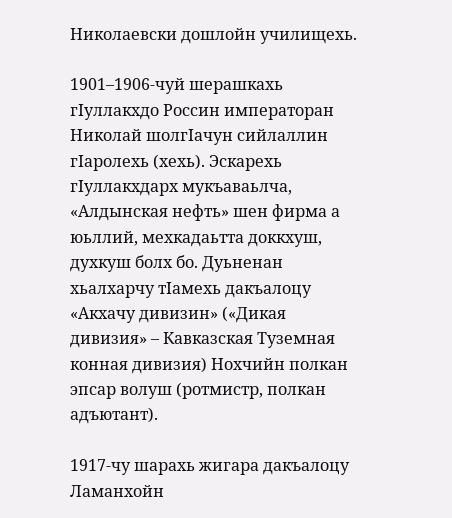Николаевски дошлойн училищехь.

1901–1906-чуй шерашкахь гIуллакхдо Россин императоран Николай шолгIачун сийлаллин гIаролехь (хехь). Эскарехь гIуллакхдарх мукъаваьлча, «Алдынская нефть» шен фирма а юьллий, мехкадаьтта доккхуш, духкуш болх бо. Дуьненан хьалхарчу тIамехь дакъалоцу «Акхачу дивизин» («Дикая дивизия» – Кавказская Туземная конная дивизия) Нохчийн полкан эпсар волуш (ротмистр, полкан адъютант).

1917-чу шарахь жигара дакъалоцу Ламанхойн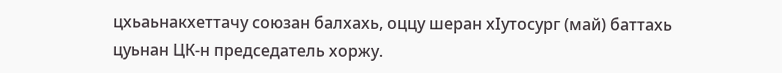цхьаьнакхеттачу союзан балхахь, оццу шеран хIутосург (май) баттахь цуьнан ЦК-н председатель хоржу.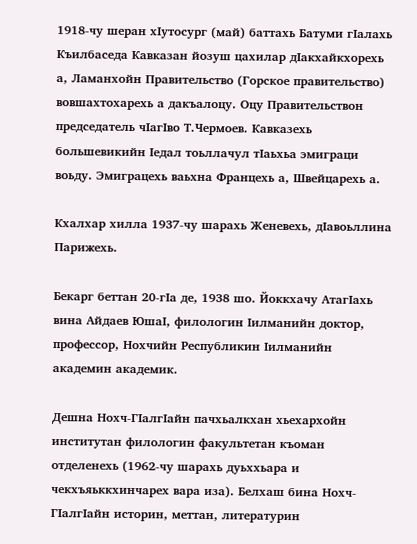1918-чу шеран хIутосург (май) баттахь Батуми гIалахь Къилбаседа Кавказан йозуш цахилар дIакхайкхорехь а, Ламанхойн Правительство (Горское правительство) вовшахтохарехь а дакъалоцу. Оцу Правительствон председатель чIагIво Т.Чермоев. Кавказехь большевикийн Iедал тоьллачул тIаьхьа эмиграци воьду. Эмиграцехь ваьхна Францехь а, Швейцарехь а.

Кхалхар хилла 1937-чу шарахь Женевехь, дIавоьллина Парижехь.

Бекарг беттан 20-гIа де, 1938 шо. Йоккхачу АтагIахь вина Айдаев ЮшаI, филологин Iилманийн доктор, профессор, Нохчийн Республикин Iилманийн академин академик.

Дешна Нохч-ГIалгIайн пачхьалкхан хьехархойн институтан филологин факультетан къоман отделенехь (1962-чу шарахь дуьххьара и чекхъяьккхинчарех вара иза). Белхаш бина Нохч-ГIалгIайн историн, меттан, литературин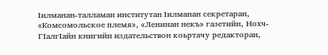Iилманан-талламан институтан Iилманан секретаран, «Комсомольское племя», «Ленинан некъ» газетийн, Нохч-ГIалгIайн книгийн издательствон коьртачу редакторан,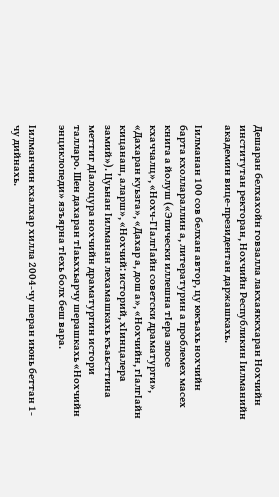Дешаран белхахойн говзалла лакхаяккхаран Нохчийн институтан ректоран, Нохчийн Республикин Iилманийн академин вице-президентан даржашкахь.

Iилманан 100 сов белхан автор, цу юкъахь нохчийн барта кхоллараллин а, литературин а проблемех масех книга а йолуш («Эпически иллешна тIера эпосе кхаччалц», «Нохч-ГIалгIайн советски драматурги», «Дахаран куьзга», «Дахар а, дош а», «Нохчийн, гIалгIайн кицанаш, аларш», «Нохчий: историй, хIинцалера замий»). Цуьнан Iилманан лехамашкахь къаьсттина меттиг дIалоцура нохчийн драматургин истори талларо. Шен дахаран тIаьххьарчу шерашкахь «Нохчийн энциклопеди» язъярна тIехь болх беш вара.

Iилманчин кхалхар хилла 2004-чу шеран июнь беттан 1-чу дийнахь.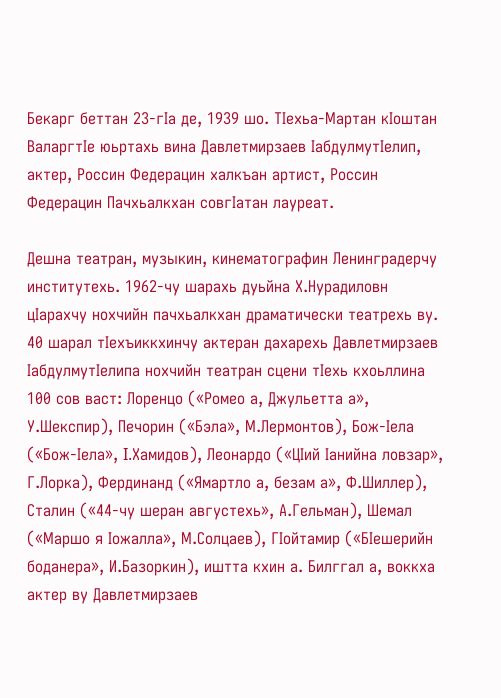Бекарг беттан 23-гIа де, 1939 шо. ТIехьа-Мартан кIоштан ВаларгтIе юьртахь вина Давлетмирзаев IабдулмутIелип, актер, Россин Федерацин халкъан артист, Россин Федерацин Пачхьалкхан совгIатан лауреат.

Дешна театран, музыкин, кинематографин Ленинградерчу институтехь. 1962-чу шарахь дуьйна Х.Нурадиловн цIарахчу нохчийн пачхьалкхан драматически театрехь ву. 40 шарал тIехъиккхинчу актеран дахарехь Давлетмирзаев IабдулмутIелипа нохчийн театран сцени тIехь кхоьллина 100 сов васт: Лоренцо («Ромео а, Джульетта а», У.Шекспир), Печорин («Бэла», М.Лермонтов), Бож-Iела («Бож-Iела», I.Хамидов), Леонардо («ЦIий Iанийна ловзар», Г.Лорка), Фердинанд («Ямартло а, безам а», Ф.Шиллер), Сталин («44-чу шеран августехь», А.Гельман), Шемал («Маршо я Iожалла», М.Солцаев), ГIойтамир («БIешерийн боданера», И.Базоркин), иштта кхин а. Билггал а, воккха актер ву Давлетмирзаев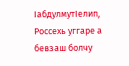IабдулмутIелип, Россехь уггаре а бевзаш болчу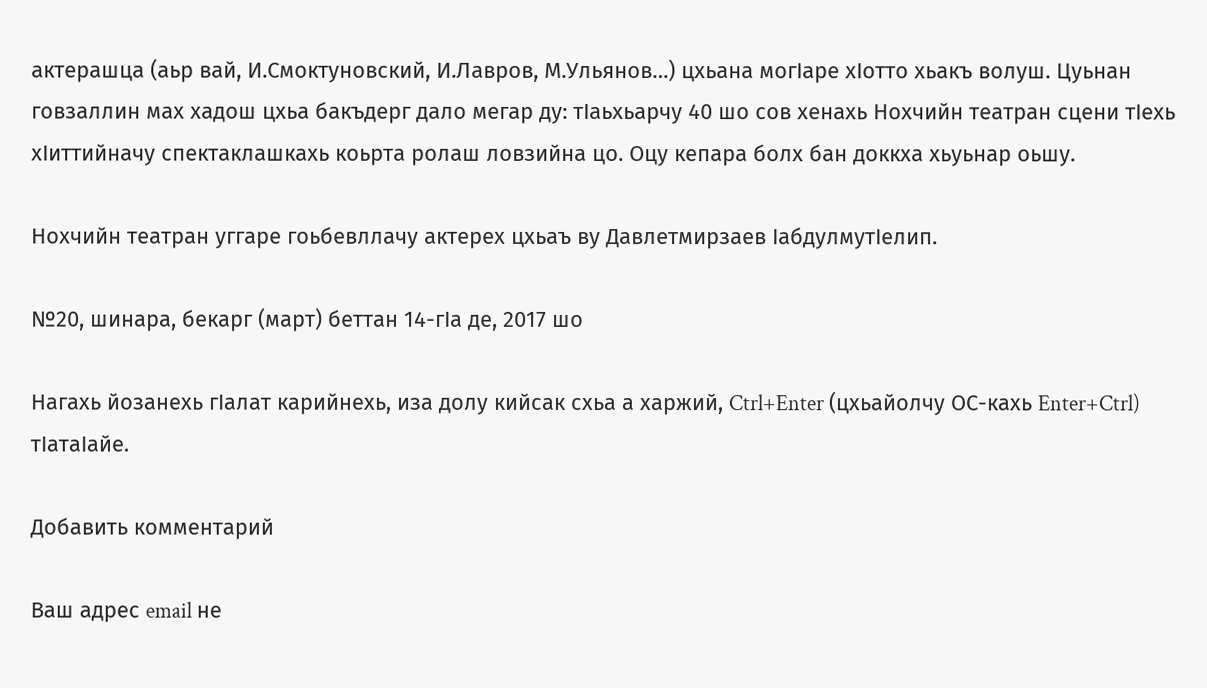актерашца (аьр вай, И.Смоктуновский, И.Лавров, М.Ульянов…) цхьана могIаре хIотто хьакъ волуш. Цуьнан говзаллин мах хадош цхьа бакъдерг дало мегар ду: тIаьхьарчу 40 шо сов хенахь Нохчийн театран сцени тIехь хIиттийначу спектаклашкахь коьрта ролаш ловзийна цо. Оцу кепара болх бан доккха хьуьнар оьшу.

Нохчийн театран уггаре гоьбевллачу актерех цхьаъ ву Давлетмирзаев IабдулмутIелип.

№20, шинара, бекарг (март) беттан 14-гIа де, 2017 шо

Нагахь йозанехь гIалат карийнехь, иза долу кийсак схьа а харжий, Ctrl+Enter (цхьайолчу ОС-кахь Enter+Ctrl) тIатаIайе.

Добавить комментарий

Ваш адрес email не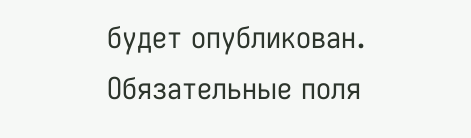будет опубликован. Обязательные поля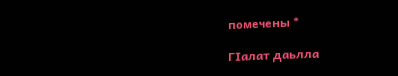помечены *

ГIалат даьлла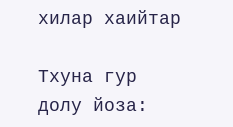хилар хаийтар

Тхуна гур долу йоза: